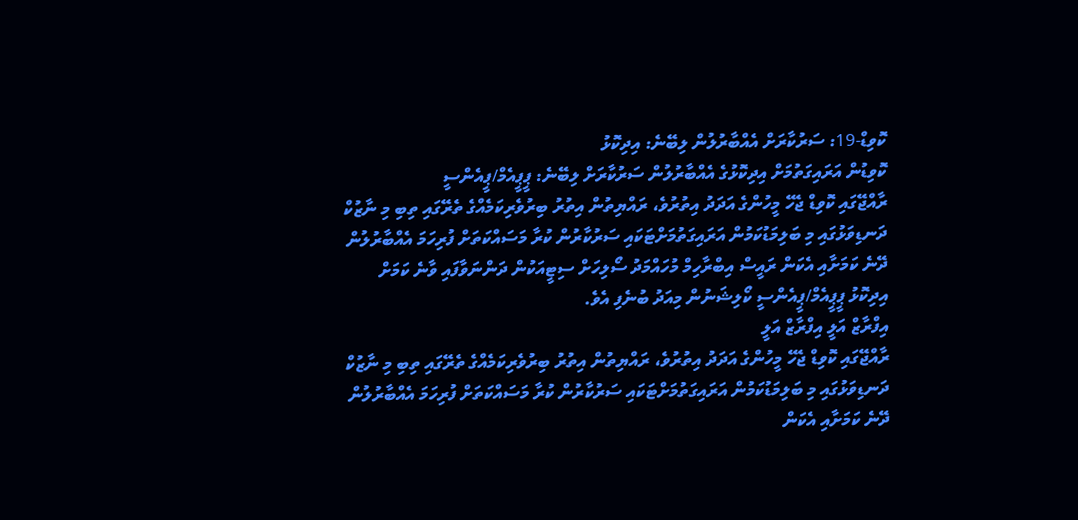ކޮވިޑް-19: ސަރުކާރަށް އެއްބާރުލުން ލިބޭނެ: އިދިކޮޅު
ކޮވިޑުން އަރައިގަތުމަށް އިދިކޮޅުގެ އެއްބާރުލުން ސަރުކާރަށް ލިބޭނެ: ޕީޕީއެމް/ޕީއެންސީ
ރާއްޖޭގައި ކޮވިޑް ޖެހޭ މީހުންގެ އަދަދު އިތުރުވެ، ރައްޔިތުން އިތުރު ބިރުވެރިކަމެއްގެ ތެރޭގައި ތިބި މި ނާޒުކް ދަނޑިވަޅުގައި މި ބަލިމަޑުކަމުން އަރައިގަތުމަށްޓަކައި ސަރުކާރުން ކުރާ މަސައްކަތަށް ފުރިހަމަ އެއްބާރުލުން ދޭނެ ކަމަށާއި އެކަން ރައީސް އިބްރާހިމް މުހައްމަދު ސޯލިހަށް ސިޓީއަކުން ދަންނަވާފައި ވާނެ ކަމަށް އިދިކޮޅު ޕީޕީއެމް/ޕީއެންސީ ކޯލިޝަނުން މިއަދު ބުނެފި އެވެ.
އިފްރާޒް އަލީ އިފްރާޒް އަލީ
ރާއްޖޭގައި ކޮވިޑް ޖެހޭ މީހުންގެ އަދަދު އިތުރުވެ، ރައްޔިތުން އިތުރު ބިރުވެރިކަމެއްގެ ތެރޭގައި ތިބި މި ނާޒުކް ދަނޑިވަޅުގައި މި ބަލިމަޑުކަމުން އަރައިގަތުމަށްޓަކައި ސަރުކާރުން ކުރާ މަސައްކަތަށް ފުރިހަމަ އެއްބާރުލުން ދޭނެ ކަމަށާއި އެކަން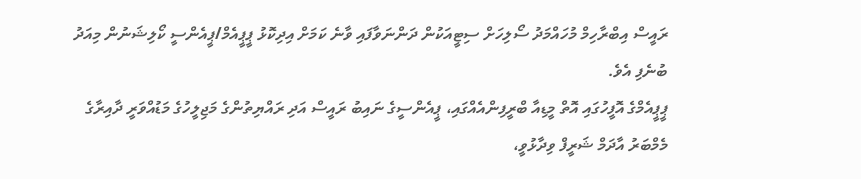ރައީސް އިބްރާހިމް މުހައްމަދު ސޯލިހަށް ސިޓީއަކުން ދަންނަވާފައި ވާނެ ކަމަށް އިދިކޮޅު ޕީޕީއެމް/ޕީއެންސީ ކޯލިޝަނުން މިއަދު ބުނެފި އެވެ.
ޕީޕީއެމްގެ އޮފީހުގައި އޮތް މީޑިއާ ބްރީފިންއެއްގައި، ޕީއެންސީގެ ނައިބު ރައީސް އަދި ރައްޔިތުންގެ މަޖިލީހުގެ މަޑުއްވަރީ ދާއިރާގެ މެމްބަރު އާދަމް ޝަރީފް ވިދާޅުވީ،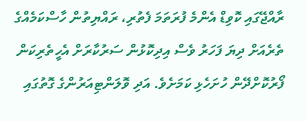ރާއްޖޭގައި ކޮވިޑް އެންމެ ފުރަތަމަ ފެތުރި، ރައްޔިތުން ހާސްކަމެއްގެ ތެރެއަށް ދިޔަ ފަހަރު ވެސް އިދިކޮޅުން ސަރުކާރަށް އެހީތެރިކަން ފޯރުކޮށްދޭން ހުށަހެޅި ކަމަށެވެ. އަދި ވޮލަންޓިއަރުންގެ ގޮތުގައި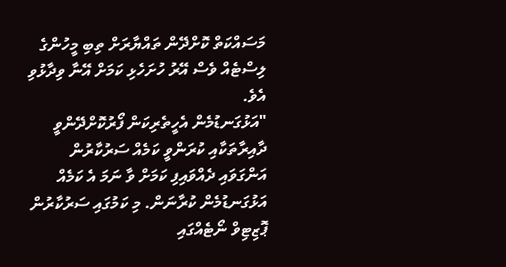މަސައްކަތް ކޮށްދޭން ތައްޔާރަށް ތިބި މީހުންގެ ލިސްޓެއް ވެސް އޭރު ހުށަހެޅި ކަމަށް އޭނާ ވިދާޅުވި އެވެ.
"އަޅުގަނޑުމެން އެހީތެރިކަން ފޯރުކޮށްދޭންވީ ދާއިރާތަކާއި ކުރަންވީ ކަމެއް ސަރުކާރުން އަންގަވައި ދެއްވައިފި ކަމަށް ވާ ނަމަ އެ ކަމެއް އަޅުގަނޑުމެން ކުރާނަން. މި ކަމުގައި ސަރުކާރުން ޕޮޒިޓިވް ނޯޓެއްގައި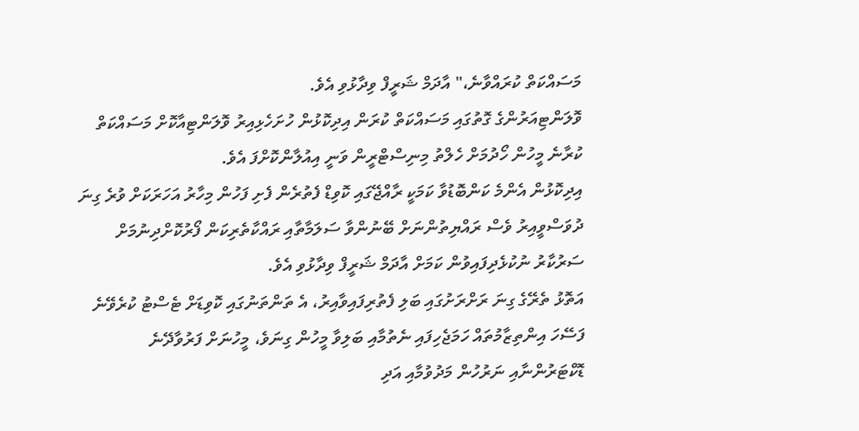މަސައްކަތް ކުރައްވާނެ،" އާދަމް ޝަރީފް ވިދާޅުވި އެވެ.
ވޮލަންޓިއަރުންގެ ގޮތުގައި މަސައްކަތް ކުރަން އިދިކޮޅުން ހުށަހެޅިއިރު ވޮލަންޓިއާކޮށް މަސައްކަތް ކުރާނެ މީހުން ހޯދުމަށް ހެލްތު މިނިސްޓްރީން ވަނީ އިއުލާންކޮށްފަ އެވެ.
އިދިކޮޅުން އެންމެ ކަންބޮޑުވާ ކަމަކީ ރާއްޖޭގައި ކޮވިޑް ފެތުރެން ފެށި ފަހުން މިހާރު އަހަރަކަށް ވުރެ ގިނަ ދުވަސްވީއިރު ވެސް ރައްޔިތުންނަށް ބޭނުންވާ ސަލަމާތާއި ރައްކާތެރިކަން ފޯރުކޮށްދިނުމަށް ސަރުކާރު ނުކުޅެދިފައިވުން ކަމަށް އާދަމް ޝަރީފް ވިދާޅުވި އެވެ.
އަތޮޅު ތެރޭގެ ގިނަ ރަށްރަށުގައި ބަލި ފެތުރިފައިވާއިރު، އެ ތަންތަނުގައި ކޮވިޑަށް ޓެސްޓު ކުރެވޭނެ ފަސޭހަ އިންތިޒާމުތައް ހަމަޖެހިފައި ނެތުމާއި ބަލިވާ މީހުން ގިނަވެ، މީހުނަށް ފަރުވާދޭނެ ޑޮކްޓަރުންނާއި ނަރުހުން މަދުވުމާއި އަދި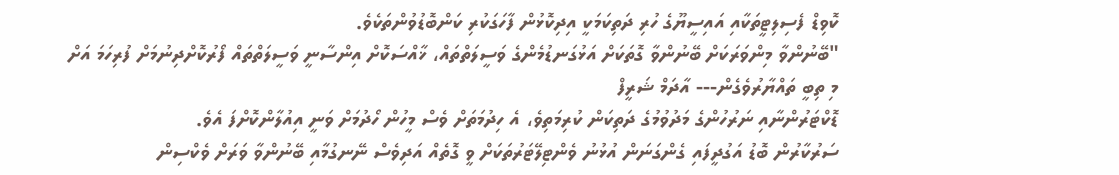ކޮވިޑް ފެސިލިޓީތަކާއި އައިސީޔޫގެ ހުރި ދަތިކަމަކީ އިދިކޮޅުން ފާހަގަކުރި ކަންބޮޑުވުންތަކެވެ.
"ބޭނުންވާ މިންވަރަކަށް ބޭނުންވާ ގޮތަކަށް އަޅުގަނޑުމެންގެ ވަސީލަތްތައް، ޚާއްސަކޮށް އިންސާނީ ވަސީލަތްތައް ފޯރުކޮށްދިނުމަށް ފުރިހަމަ އަށް މި ތިބީ ތައްޔާރުވެގެން--- އާދަމް ޝަރީފް
ޑޮކްޓަރުންނާއި ނަރުހުންގެ މަދުވުމުގެ ދަތިކަން ކުރިމަތިވެ، އެ ހިދުމަތަށް ވެސް މީހުން ހޯދުމަށް ވަނީ އިއުލާންކޮށްފަ އެވެ.
ސަރުކާރުން ބޮޑު އަގުދީފައި ގެންގަނަން އުޅުނު ވެންޓިލޭޓަރުތަކަށް ވީ ގޮތެއް އަދިވެސް ނޭނގުމާއި ބޭނުންވާ ވަރަށް ވެކްސިން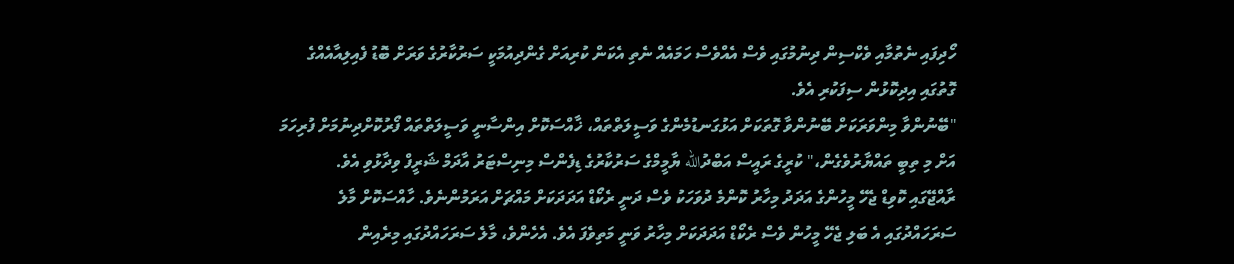ހޯދިފައި ނެތުމާއި ވެކްސިން ދިނުމުގައި ވެސް އެއްވެސް ހަމައެއް ނެތި އެކަން ކުރިއަށް ގެންދިއުމަކީ ސަރުކާރުގެ ވަރަށް ބޮޑު ފެއިލިއާއެއްގެ ގޮތުގައި އިދިކޮޅުން ސިފަކުރި އެވެ.
"ބޭނުންވާ މިންވަރަކަށް ބޭނުންވާ ގޮތަކަށް އަޅުގަނޑުމެންގެ ވަސީލަތްތައް، ޚާއްސަކޮށް އިންސާނީ ވަސީލަތްތައް ފޯރުކޮށްދިނުމަށް ފުރިހަމަ އަށް މި ތިބީ ތައްޔާރުވެގެން،" ކުރީގެ ރައީސް އަބްދުالله ޔާމީމްގެ ސަރުކާރުގެ ޑިފެންސް މިނިސްޓަރު އާދަމް ޝަރީފް ވިދާޅުވި އެވެ.
ރާއްޖޭގައި ކޮވިޑް ޖެހޭ މީހުންގެ އަދަދު މިހާރު ކޮންމެ ދުވަހަކު ވެސް ދަނީ ރެކޯޑް އަދަދަކަށް މައްޗަށް އަރަމުންނެވެ. ހާއްސަކޮށް މާލެ ސަރަހައްދުގައި އެ ބަލި ޖެހޭ މީހުން ވެސް ރެކޯޑް އަދަދަކަށް މިހާރު ވަނީ މަތިވެފަ އެވެ. އެހެންވެ، މާލެ ސަރަހައްދުގައި މިރެއިން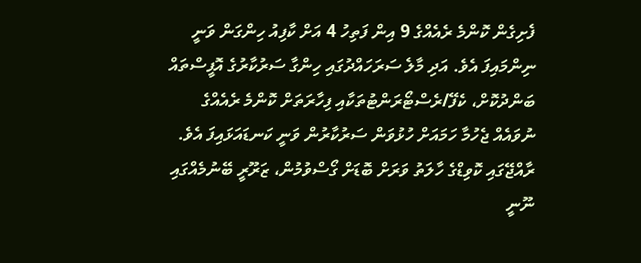ފެށިގެން ކޮންމެ ރެއެއްގެ 9 އިން ފަތިހު 4 އަށް ކާފިއު ހިންގަން ވަނީ ނިންމައިފަ އެވެ. އަދި މާލެ ސަރަހައްދުގައި ހިންގާ ސަރުކާރުގެ އޮފީސްތައް ބަންދުކޮށް، ކެފޭ/ރެސްޓޯރަންޓުތަކާއި ފިހާރަތަށް ކޮންމެ ރެއެއްގެ ނުވައެއް ޖެހުމާ ހަމައަށް ހުޅުވަން ސަރުކާރުން ވަނީ ކަނޑައަޅައިފަ އެވެ.
ރާއްޖޭގައި ކޮވިޑްގެ ހާލަތު ވަރަށް ބޮޑަށް ގޯސްވުމުން، ޒަރޫރީ ބޭނުމެއްގައި ނޫނީ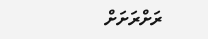ރަށްރަށަށް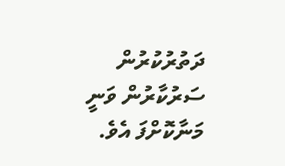ދަތުރުކުރުން ސަރުކާރުން ވަނީ މަނާކޮށްފަ އެވެ.